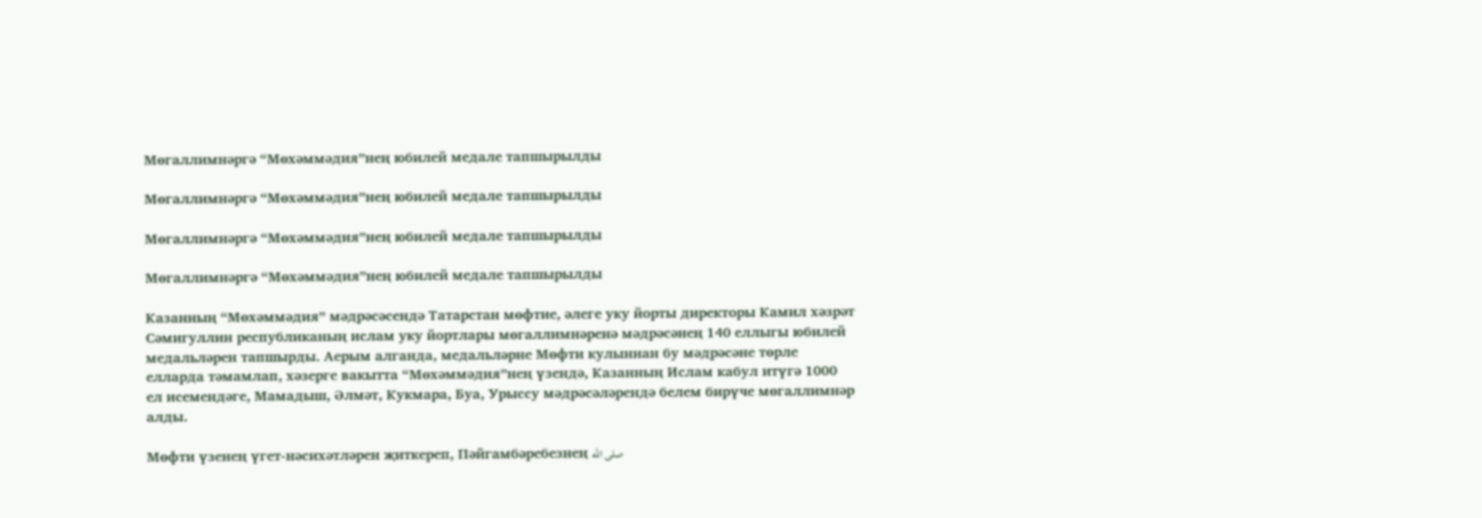Мөгаллимнәргә “Мөхәммәдия”нең юбилей медале тапшырылды

Мөгаллимнәргә “Мөхәммәдия”нең юбилей медале тапшырылды

Мөгаллимнәргә “Мөхәммәдия”нең юбилей медале тапшырылды

Мөгаллимнәргә “Мөхәммәдия”нең юбилей медале тапшырылды

Казанның “Мөхәммәдия” мәдрәсәсендә Татарстан мөфтие, әлеге уку йорты директоры Камил хәзрәт Сәмигуллин республиканың ислам уку йортлары мөгаллимнәренә мәдрәсәнең 140 еллыгы юбилей медальләрен тапшырды. Аерым алганда, медальләрне Мөфти кулыннан бу мәдрәсәне төрле елларда тәмамлап, хәзерге вакытта “Мөхәммәдия”нең үзендә, Казанның Ислам кабул итүгә 1000 ел исемендәге, Мамадыш, Әлмәт, Кукмара, Буа, Урыссу мәдрәсәләрендә белем бирүче мөгаллимнәр алды.

Мөфти үзенең үгет-нәсихәтләрен җиткереп, Пәйгамбәребезнең صلى الله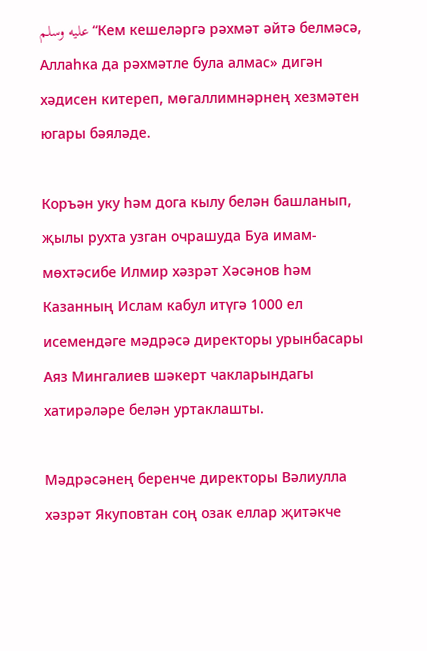عليه وسلم “Кем кешеләргә рәхмәт әйтә белмәсә, Аллаһка да рәхмәтле була алмас» дигән хәдисен китереп, мөгаллимнәрнең хезмәтен югары бәяләде.

Коръән уку һәм дога кылу белән башланып, җылы рухта узган очрашуда Буа имам-мөхтәсибе Илмир хәзрәт Хәсәнов һәм Казанның Ислам кабул итүгә 1000 ел исемендәге мәдрәсә директоры урынбасары Аяз Мингалиев шәкерт чакларындагы хатирәләре белән уртаклашты.

Мәдрәсәнең беренче директоры Вәлиулла хәзрәт Якуповтан соң озак еллар җитәкче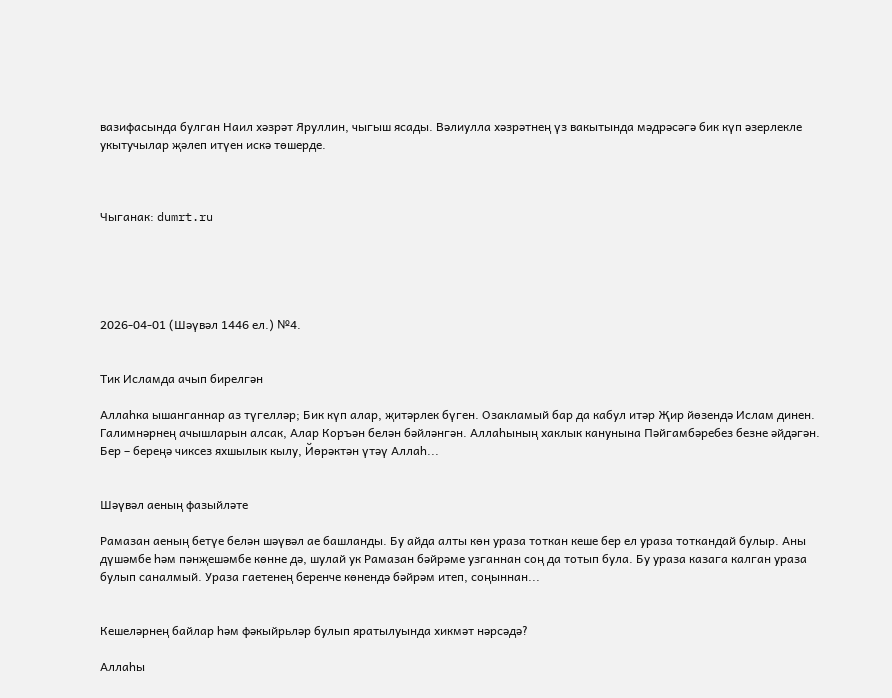вазифасында булган Наил хәзрәт Яруллин, чыгыш ясады. Вәлиулла хәзрәтнең үз вакытында мәдрәсәгә бик күп әзерлекле укытучылар җәлеп итүен искә төшерде.



Чыганак: dumrt.ru





2026-04-01 (Шәүвәл 1446 ел.) №4.


Тик Исламда ачып бирелгән

Аллаһка ышанганнар аз түгелләр; Бик күп алар, җитәрлек бүген. Озакламый бар да кабул итәр Җир йөзендә Ислам динен.   Галимнәрнең ачышларын алсак, Алар Коръән белән бәйләнгән. Аллаһының хаклык канунына Пәйгамбәребез безне әйдәгән.   Бер – береңә чиксез яхшылык кылу, Йөрәктән үтәү Аллаһ...


Шәүвәл аеның фазыйләте

Рамазан аеның бетүе белән шәүвәл ае башланды. Бу айда алты көн ураза тоткан кеше бер ел ураза тоткандай булыр. Аны дүшәмбе һәм пәнҗешәмбе көнне дә, шулай ук Рамазан бәйрәме узганнан соң да тотып була. Бу ураза казага калган ураза булып саналмый. Ураза гаетенең беренче көнендә бәйрәм итеп, соңыннан...


Кешеләрнең байлар һәм фәкыйрьләр булып яратылуында хикмәт нәрсәдә?

Аллаһы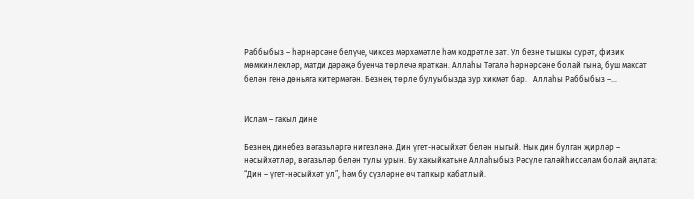Раббыбыз – һәрнәрсәне белүче, чиксез мәрхәмәтле һәм кодрәтле зат. Ул безне тышкы сурәт, физик мөмкинлекләр, матди дәрәҗә буенча төрлечә яраткан. Аллаһы Тәгалә һәрнәрсәне болай гына, буш максат белән генә дөньяга китермәгән. Безнең төрле булуыбызда зур хикмәт бар.   Аллаһы Раббыбыз –...


Ислам – гакыл дине

Безнең динебез вәгазьләргә нигезләнә. Дин үгет-нәсыйхәт белән ныгый. Нык дин булган җирләр – нәсыйхәтләр, вәгазьләр белән тулы урын. Бу хакыйкатьне Аллаһыбыз Рәсүле галәйһиссәлам болай аңлата: “Дин – үгет-нәсыйхәт ул”, һәм бу сүзләрне өч тапкыр кабатлый.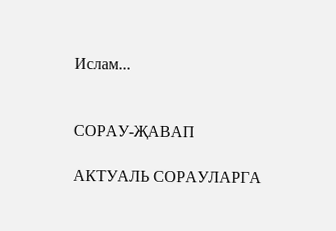Ислам...


СОРАУ-ҖАВАП

АКТУАЛЬ СОРАУЛАРГА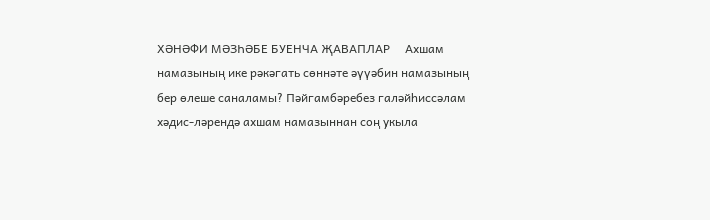ХӘНӘФИ МӘЗҺӘБЕ БУЕНЧА ҖАВАПЛАР     Ахшам намазының ике рәкәгать сөннәте әүүәбин намазының бер өлеше саналамы? Пәйгамбәребез галәйһиссәлам хәдис-ләрендә ахшам намазыннан соң укыла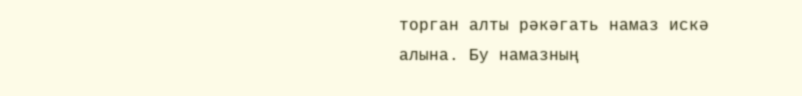торган алты рәкәгать намаз искә алына. Бу намазның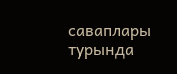саваплары турында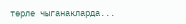төрле чыганакларда...